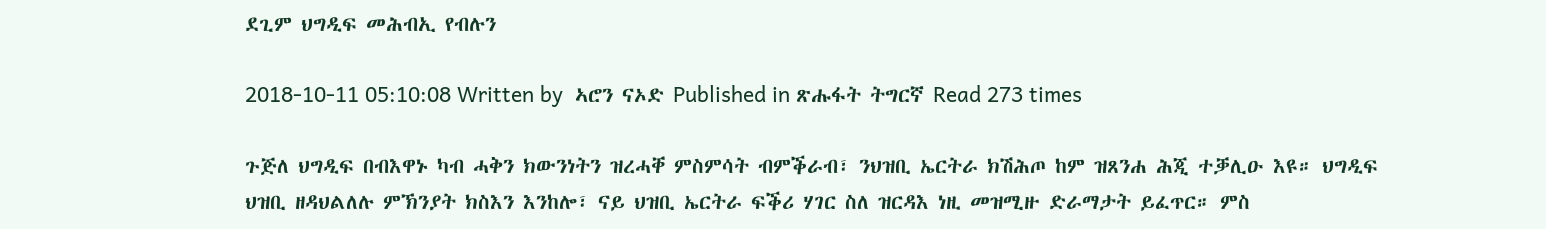ደጊም ህግዲፍ መሕብኢ የብሉን

2018-10-11 05:10:08 Written by  ኣሮን ናኦድ Published in ጽሑፋት ትግርኛ Read 273 times

ጉጅለ ህግዲፍ በብእዋኑ ካብ ሓቅን ክውንነትን ዝረሓቐ ምስምሳት ብምቕራብ፣ ንህዝቢ ኤርትራ ክሽሕጦ ከም ዝጸንሐ ሕጂ ተቓሊዑ እዩ። ህግዲፍ ህዝቢ ዘዳህልለሉ ምኽንያት ክስእን እንከሎ፣ ናይ ህዝቢ ኤርትራ ፍቕሪ ሃገር ስለ ዝርዳእ ነዚ መዝሚዙ ድራማታት ይፈጥር። ምስ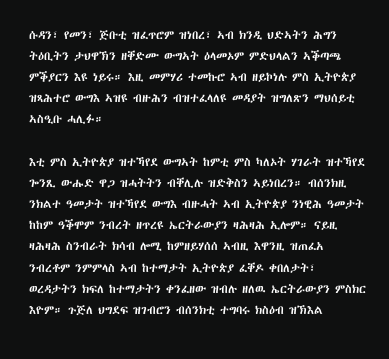ሱዳን፣ የመን፣ ጅቡቲ ዝፈጥሮም ዝነበረ፣ ኣብ ክንዲ ህድኣትን ሕግን ትዕቢትን ታህዋኽን ዘቐድሙ ውግኣት ዕላመኦም ምድህላልን ኣቕጣጫ ምቕያርን እዩ ነይሩ። እዚ መምሃሪ ተመኩሮ ኣብ ዘይኮነሉ ምስ ኢትዮጵያ ዝጻሕተሮ ውግእ ኣዝዩ ብዙሕን ብዝተፈላለዩ መዳያት ዝግለጽን ማህሰይቲ ኣስዒቡ ሓሊፉ።

እቲ ምስ ኢትዮጵያ ዝተኻየደ ውግኣት ከምቲ ምስ ካለኦት ሃገራት ዝተኻየደ ጐንጺ ውሑድ ዋጋ ዝሓትትን ብቐሊሉ ዝድቅስን ኣይነበረን። ብሰንክዚ ንክልተ ዓመታት ዝተኻየደ ውግእ ብዙሓት ኣብ ኢትዮጵያ ንነዊሕ ዓመታት ከከም ዓቕሞም ንብረት ዘጥረዩ ኤርትራውያን ዛሕዛሕ ኢሎም። ናይዚ ዛሕዛሕ ስንብራት ክሳብ ሎሚ ከምዘይሃሰሰ ኣብዚ እዋንዚ ዝጠፈአ ንብረቶም ንምምላስ ኣብ ከተማታት ኢትዮጵያ ፈቐዶ ቀበለታት፣ ወረዳታትን ክፍለ ከተማታትን ቀንፈዘው ዝብሉ ዘለዉ ኤርትራውያን ምስክር እዮም። ጉጅለ ህግደፍ ዝገብሮን ብሰንክቲ ተግባሩ ክስዕብ ዝኽእል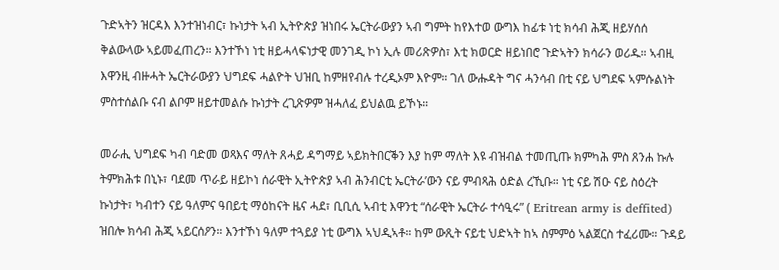ጉድኣትን ዝርዳእ እንተዝነብር፣ ኩነታት ኣብ ኢትዮጵያ ዝነበሩ ኤርትራውያን ኣብ ግምት ከየእተወ ውግእ ከፊቱ ነቲ ክሳብ ሕጂ ዘይሃሰሰ ቅልውላው ኣይመፈጠረን። እንተኾነ ነቲ ዘይሓላፍነታዊ መንገዲ ኮነ ኢሉ መሪጽዎስ፣ እቲ ክወርድ ዘይነበሮ ጉድኣትን ክሳራን ወሪዱ። ኣብዚ እዋንዚ ብዙሓት ኤርትራውያን ህግደፍ ሓልዮት ህዝቢ ከምዘየብሉ ተረዲኦም እዮም። ገለ ውሑዳት ግና ሓንሳብ በቲ ናይ ህግደፍ ኣምሱልነት ምስተሰልቡ ናብ ልቦም ዘይተመልሱ ኩነታት ረጊጽዎም ዝሓለፈ ይህልዉ ይኾኑ።

መራሒ ህግደፍ ካብ ባድመ ወጻእና ማለት ጸሓይ ዳግማይ ኣይክትበርቕን እያ ከም ማለት እዩ ብዝብል ተመጢጡ ክምካሕ ምስ ጸንሐ ኩሉ ትምክሕቱ በኒኑ፣ ባደመ ጥራይ ዘይኮነ ሰራዊት ኢትዮጵያ ኣብ ሕንብርቲ ኤርትራ’ውን ናይ ምብጻሕ ዕድል ረኺቡ። ነቲ ናይ ሽዑ ናይ ስዕረት ኩነታት፣ ካብተን ናይ ዓለምና ዓበይቲ ማዕከናት ዜና ሓደ፣ ቢቢሲ ኣብቲ እዋንቲ “ሰራዊት ኤርትራ ተሳዒሩ” ( Eritrean army is deffited) ዝበሎ ክሳብ ሕጂ ኣይርሰዖን። እንተኾነ ዓለም ተጓይያ ነቲ ውግእ ኣህዲኣቶ። ከም ውጺት ናይቲ ህድኣት ከኣ ስምምዕ ኣልጀርስ ተፈሪሙ። ጉዳይ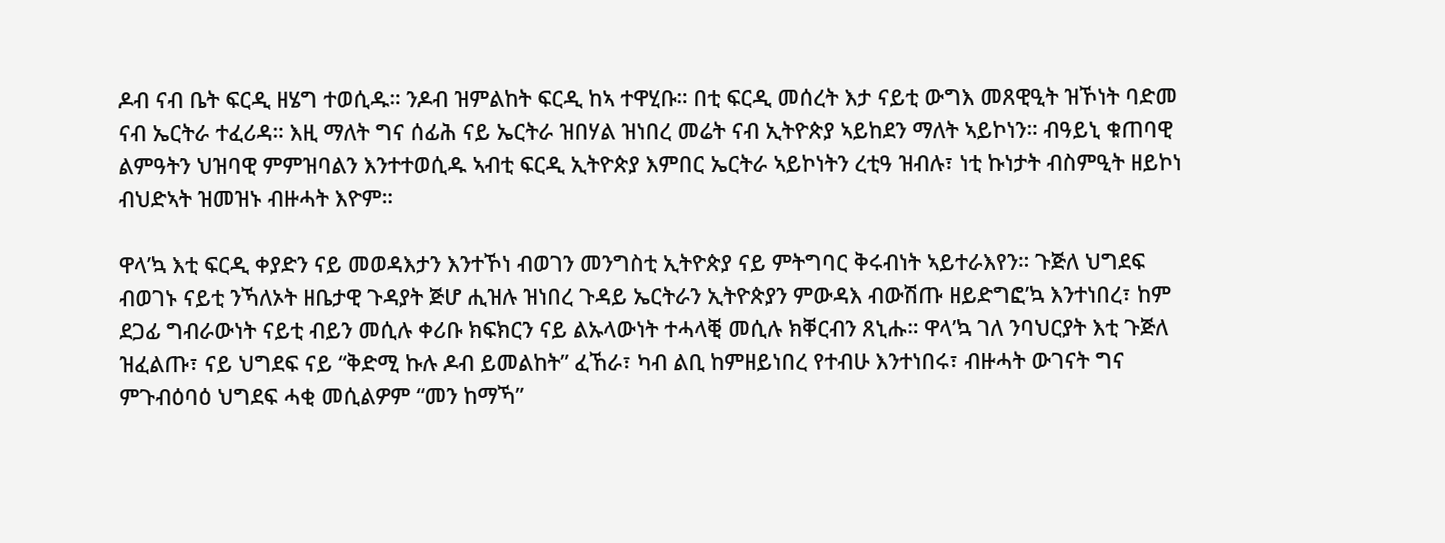ዶብ ናብ ቤት ፍርዲ ዘሄግ ተወሲዱ። ንዶብ ዝምልከት ፍርዲ ከኣ ተዋሂቡ። በቲ ፍርዲ መሰረት እታ ናይቲ ውግእ መጸዊዒት ዝኾነት ባድመ ናብ ኤርትራ ተፈሪዳ። እዚ ማለት ግና ሰፊሕ ናይ ኤርትራ ዝበሃል ዝነበረ መሬት ናብ ኢትዮጵያ ኣይከደን ማለት ኣይኮነን። ብዓይኒ ቁጠባዊ ልምዓትን ህዝባዊ ምምዝባልን እንተተወሲዱ ኣብቲ ፍርዲ ኢትዮጵያ እምበር ኤርትራ ኣይኮነትን ረቲዓ ዝብሉ፣ ነቲ ኩነታት ብስምዒት ዘይኮነ ብህድኣት ዝመዝኑ ብዙሓት እዮም።

ዋላ’ኳ እቲ ፍርዲ ቀያድን ናይ መወዳእታን እንተኾነ ብወገን መንግስቲ ኢትዮጵያ ናይ ምትግባር ቅሩብነት ኣይተራእየን። ጉጅለ ህግደፍ ብወገኑ ናይቲ ንኻለኦት ዘቤታዊ ጉዳያት ጅሆ ሒዝሉ ዝነበረ ጉዳይ ኤርትራን ኢትዮጵያን ምውዳእ ብውሽጡ ዘይድግፎ’ኳ እንተነበረ፣ ከም ደጋፊ ግብራውነት ናይቲ ብይን መሲሉ ቀሪቡ ክፍክርን ናይ ልኡላውነት ተሓላቒ መሲሉ ክቐርብን ጸኒሑ። ዋላ’ኳ ገለ ንባህርያት እቲ ጉጅለ ዝፈልጡ፣ ናይ ህግደፍ ናይ “ቅድሚ ኩሉ ዶብ ይመልከት” ፈኸራ፣ ካብ ልቢ ከምዘይነበረ የተብሁ እንተነበሩ፣ ብዙሓት ውገናት ግና ምጉብዕባዕ ህግደፍ ሓቂ መሲልዎም “መን ከማኻ”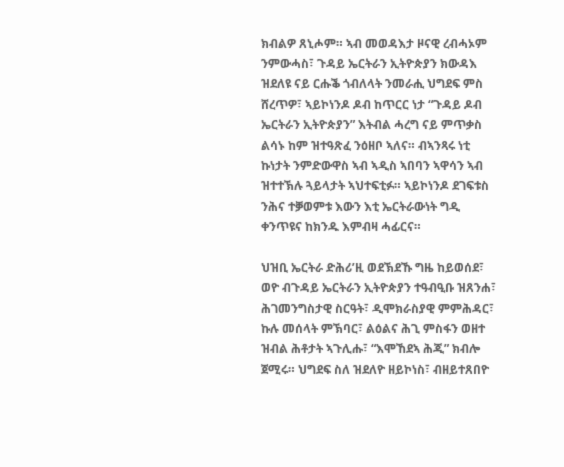ክብልዎ ጸኒሖም። ኣብ መወዳእታ ዞናዊ ረብሓኦም ንምውሓስ፣ ጉዳይ ኤርትራን ኢትዮጵያን ክውዳእ ዝደለዩ ናይ ርሑቕ ጎብለላት ንመራሒ ህግደፍ ምስ ሸረጥዎ፣ ኣይኮነንዶ ዶብ ከጥርር ነታ “ጉዳይ ዶብ ኤርትራን ኢትዮጵያን” እትብል ሓረግ ናይ ምጥቃስ ልሳኑ ከም ዝተዓጽፈ ንዕዘቦ ኣለና። ብኣንጻሩ ነቲ ኩነታት ንምድውዋስ ኣብ ኣዲስ ኣበባን ኣዋሳን ኣብ ዝተተኽሉ ጓይላታት ኣህተፍቲፉ። ኣይኮነንዶ ደገፍቱስ ንሕና ተቓወምቱ እውን እቲ ኤርትራውነት ግዲ ቀንጥዩና ከክንዱ እምብዛ ሓፊርና።

ህዝቢ ኤርትራ ድሕሪ’ዚ ወደኽደኹ ግዜ ከይወሰደ፣ ወዮ ብጉዳይ ኤርትራን ኢትዮጵያን ተዓብዒቡ ዝጸንሐ፣ ሕገመንግስታዊ ስርዓት፣ ዲሞክራስያዊ ምምሕዳር፣ ኩሉ መሰላት ምኽባር፣ ልዕልና ሕጊ ምስፋን ወዘተ ዝብል ሕቶታት ኣጉሊሑ፣ “እሞኸደኣ ሕጂ” ክብሎ ጀሚሩ። ህግደፍ ስለ ዝደለዮ ዘይኮነስ፣ ብዘይተጸበዮ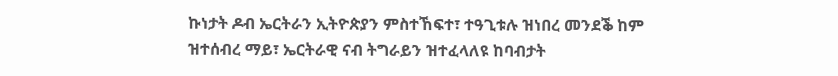ኩነታት ዶብ ኤርትራን ኢትዮጵያን ምስተኸፍተ፣ ተዓጊቱሉ ዝነበረ መንደቕ ከም ዝተሰብረ ማይ፣ ኤርትራዊ ናብ ትግራይን ዝተፈላለዩ ከባብታት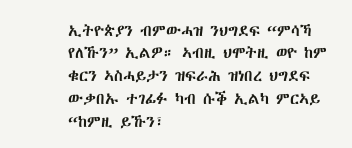ኢትዮጵያን ብምውሓዝ ንህግደፍ “ምሳኻ የለኹን” ኢልዎ። ኣብዚ ህሞትዚ ወዮ ከም ቁርን ኣስሓይታን ዝፍራሕ ዝነበረ ህግደፍ ውቃበኡ ተገፊፉ ካብ ሱቕ ኢልካ ምርኣይ “ከምዚ ይኹን፣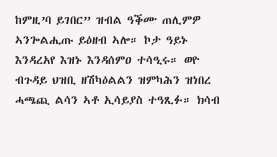ከምዚ’ባ ይገበር” ዝብል ዓቕሙ ጠሊምዎ ኣንጐልሒጡ ይዕዘብ ኣሎ። ኮታ ዓይኑ እንዳረአየ እዝኑ እንዳሰምዐ ተሳዒሩ። ወዮ ብጉዳይ ህዝቢ ዘሽካዕልልን ዝምካሕን ዝነበረ ሓጫጪ ልሳን ኣቶ ኢሳይያስ ተዓጺፉ። ክሳብ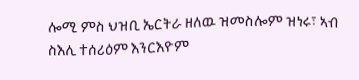ሎሚ ምስ ህዝቢ ኤርትራ ዘለዉ ዝመስሎም ዝነሩ፣ ኣብ ስእሊ ተሰሪዕም እንርእዮም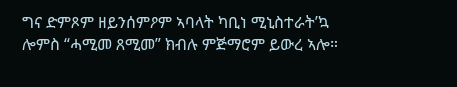ግና ድምጾም ዘይንሰምዖም ኣባላት ካቢነ ሚኒስተራት’ኳ ሎምስ “ሓሚመ ጸሚመ” ክብሉ ምጅማሮም ይውረ ኣሎ።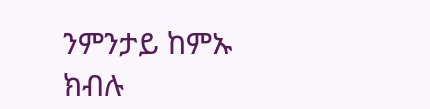ንምንታይ ከምኡ ክብሉ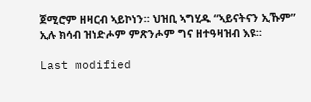ጀሚሮም ዘዛርብ ኣይኮነን። ህዝቢ ኣግሂዱ “ኣይናትናን ኢኹም” ኢሉ ክሳብ ዝነድሖም ምጽንሖም ግና ዘተዓዛዝብ እዩ።

Last modified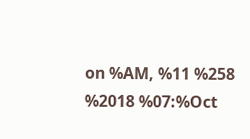on %AM, %11 %258 %2018 %07:%Oct